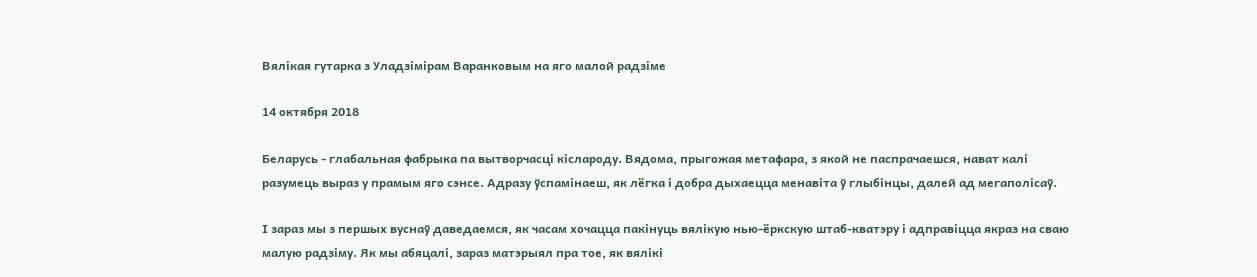Вялікая гутарка з Уладзімірам Варанковым на яго малой радзіме

14 октября 2018

Беларусь - глабальная фабрыка па вытворчасці кіслароду. Вядома, прыгожая метафара, з якой не паспрачаешся, нават калі разумець выраз у прамым яго сэнсе. Адразу ўспамінаеш, як лёгка і добра дыхаецца менавіта ў глыбінцы, далей ад мегаполісаў.

І зараз мы з першых вуснаў даведаемся, як часам хочацца пакінуць вялікую нью-ёркскую штаб-кватэру і адправіцца якраз на сваю малую радзіму. Як мы абяцалі, зараз матэрыял пра тое, як вялікі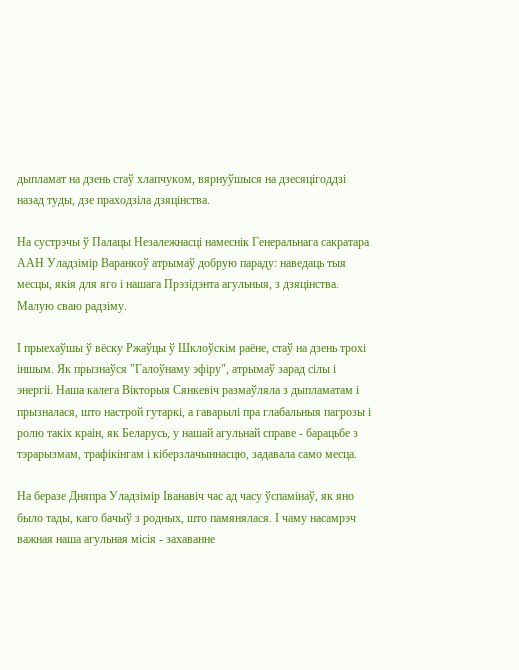дыпламат на дзень стаў хлапчуком, вярнуўшыся на дзесяцігоддзі назад туды, дзе праходзіла дзяцінства.

На сустрэчы ў Палацы Незалежнасці намеснік Генеральнага сакратара ААН Уладзімір Варанкоў атрымаў добрую параду: наведаць тыя месцы, якія для яго і нашага Прэзідэнта агульныя, з дзяцінства. Малую сваю радзіму.

І прыехаўшы ў вёску Ржаўцы ў Шклоўскім раёне, стаў на дзень трохі іншым. Як прызнаўся "Галоўнаму эфіру", атрымаў зарад сілы і энергіі. Наша калега Вікторыя Сянкевіч размаўляла з дыпламатам і прызналася, што настрой гутаркі, а гаварылі пра глабальныя пагрозы і ролю такіх краін, як Беларусь, у нашай агульнай справе - барацьбе з тэрарызмам, трафікінгам і кіберзлачыннасцю, задавала само месца.

На беразе Дняпра Уладзімір Іванавіч час ад часу ўспамінаў, як яно было тады, каго бачыў з родных, што памянялася. І чаму насамрэч важная наша агульная місія - захаванне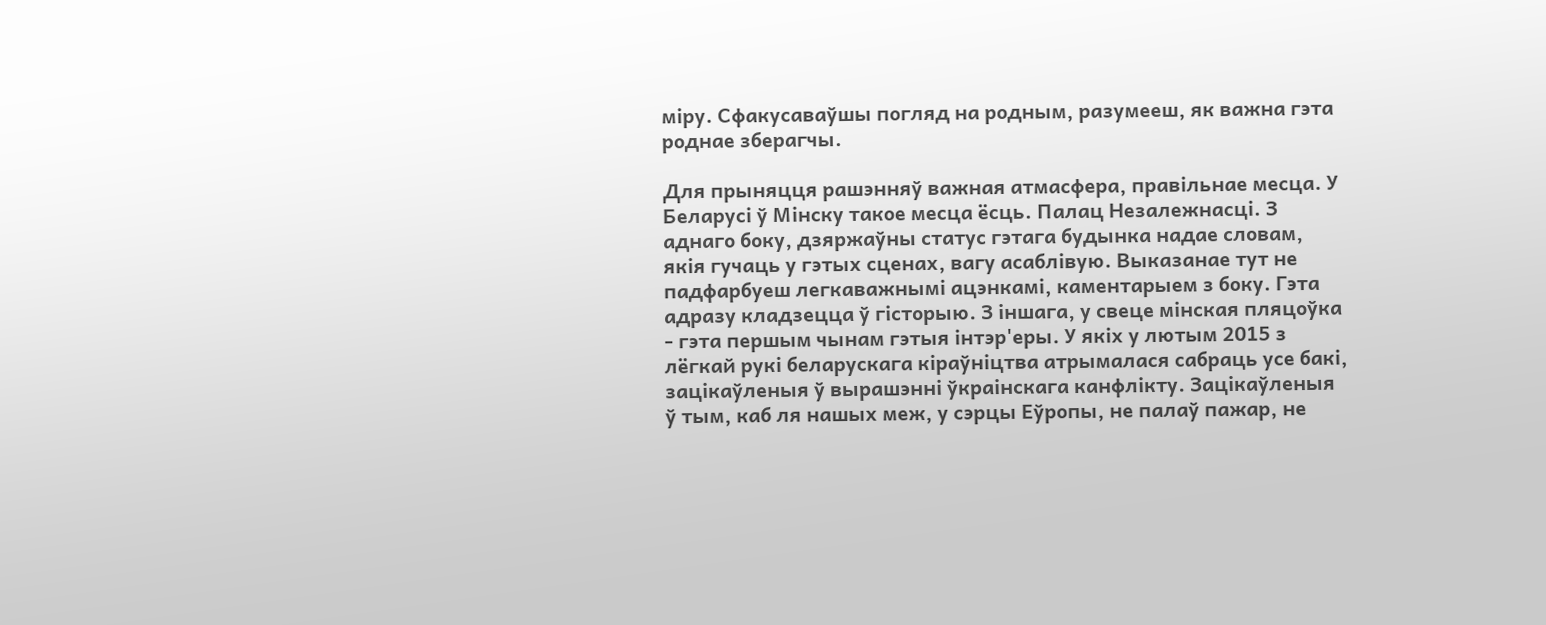міру. Сфакусаваўшы погляд на родным, разумееш, як важна гэта роднае зберагчы.

Для прыняцця рашэнняў важная атмасфера, правільнае месца. У Беларусі ў Мінску такое месца ёсць. Палац Незалежнасці. З аднаго боку, дзяржаўны статус гэтага будынка надае словам, якія гучаць у гэтых сценах, вагу асаблівую. Выказанае тут не падфарбуеш легкаважнымі ацэнкамі, каментарыем з боку. Гэта адразу кладзецца ў гісторыю. З іншага, у свеце мінская пляцоўка - гэта першым чынам гэтыя інтэр'еры. У якіх у лютым 2015 з лёгкай рукі беларускага кіраўніцтва атрымалася сабраць усе бакі, зацікаўленыя ў вырашэнні ўкраінскага канфлікту. Зацікаўленыя ў тым, каб ля нашых меж, у сэрцы Еўропы, не палаў пажар, не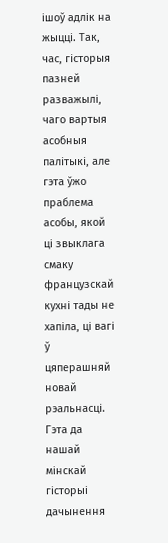ішоў адлік на жыцці. Так, час, гісторыя пазней разважылі, чаго вартыя асобныя палітыкі, але гэта ўжо праблема асобы, якой ці звыклага смаку французскай кухні тады не хапіла, ці вагі ў цяперашняй новай рэальнасці. Гэта да нашай мінскай гісторыі дачынення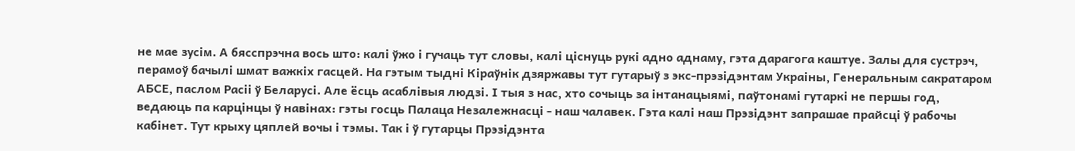не мае зусім. А бясспрэчна вось што: калі ўжо і гучаць тут словы, калі ціснуць рукі адно аднаму, гэта дарагога каштуе. Залы для сустрэч, перамоў бачылі шмат важкіх гасцей. На гэтым тыдні Кіраўнік дзяржавы тут гутарыў з экс-прэзідэнтам Украіны, Генеральным сакратаром АБСЕ, паслом Расіі ў Беларусі. Але ёсць асаблівыя людзі. І тыя з нас, хто сочыць за інтанацыямі, паўтонамі гутаркі не першы год, ведаюць па карцінцы ў навінах: гэты госць Палаца Незалежнасці - наш чалавек. Гэта калі наш Прэзідэнт запрашае прайсці ў рабочы кабінет. Тут крыху цяплей вочы і тэмы. Так і ў гутарцы Прэзідэнта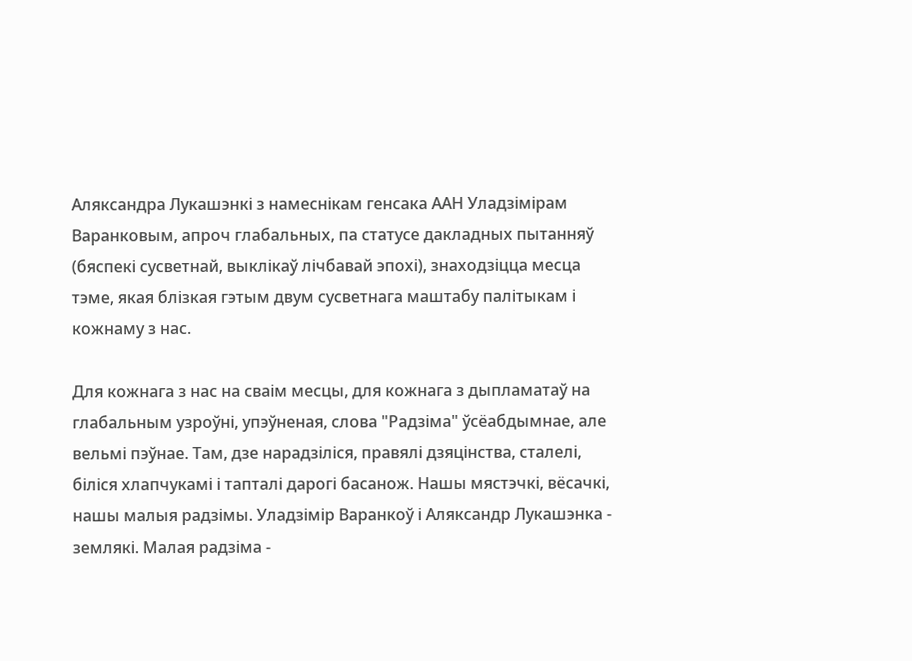Аляксандра Лукашэнкі з намеснікам генсака ААН Уладзімірам Варанковым, апроч глабальных, па статусе дакладных пытанняў (бяспекі сусветнай, выклікаў лічбавай эпохі), знаходзіцца месца тэме, якая блізкая гэтым двум сусветнага маштабу палітыкам і кожнаму з нас.

Для кожнага з нас на сваім месцы, для кожнага з дыпламатаў на глабальным узроўні, упэўненая, слова "Радзіма" ўсёабдымнае, але вельмі пэўнае. Там, дзе нарадзіліся, правялі дзяцінства, сталелі, біліся хлапчукамі і тапталі дарогі басанож. Нашы мястэчкі, вёсачкі, нашы малыя радзімы. Уладзімір Варанкоў і Аляксандр Лукашэнка - землякі. Малая радзіма -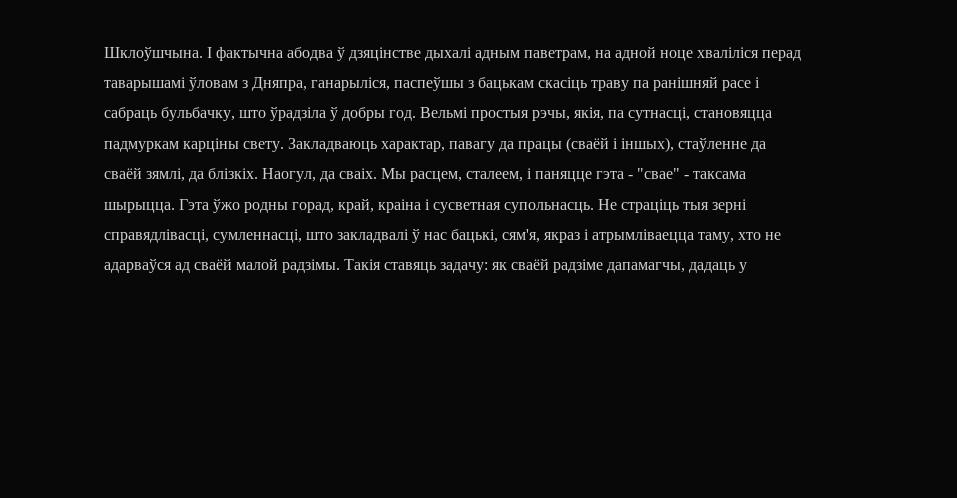Шклоўшчына. І фактычна абодва ў дзяцінстве дыхалі адным паветрам, на адной ноце хваліліся перад таварышамі ўловам з Дняпра, ганарыліся, паспеўшы з бацькам скасіць траву па ранішняй расе і сабраць бульбачку, што ўрадзіла ў добры год. Вельмі простыя рэчы, якія, па сутнасці, становяцца падмуркам карціны свету. Закладваюць характар, павагу да працы (сваёй і іншых), стаўленне да сваёй зямлі, да блізкіх. Наогул, да сваіх. Мы расцем, сталеем, і паняцце гэта - "свае" - таксама шырыцца. Гэта ўжо родны горад, край, краіна і сусветная супольнасць. Не страціць тыя зерні справядлівасці, сумленнасці, што закладвалі ў нас бацькі, сям'я, якраз і атрымліваецца таму, хто не адарваўся ад сваёй малой радзімы. Такія ставяць задачу: як сваёй радзіме дапамагчы, дадаць у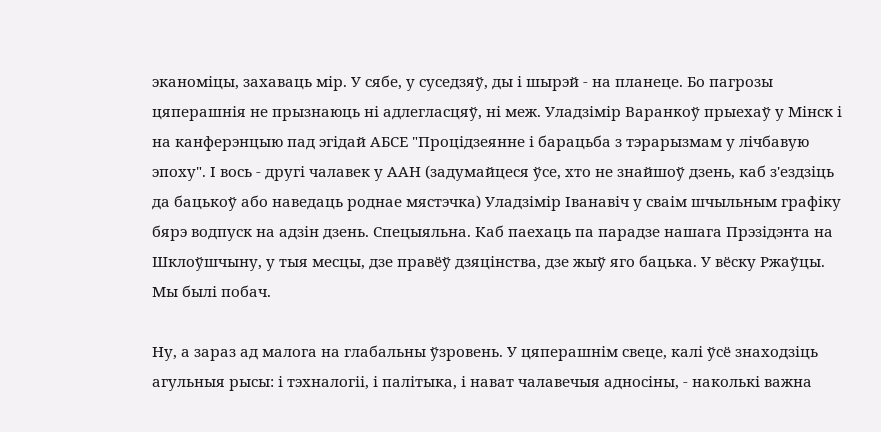эканоміцы, захаваць мір. У сябе, у суседзяў, ды і шырэй - на планеце. Бо пагрозы цяперашнія не прызнаюць ні адлегласцяў, ні меж. Уладзімір Варанкоў прыехаў у Мінск і на канферэнцыю пад эгідай АБСЕ "Процідзеянне і барацьба з тэрарызмам у лічбавую эпоху". І вось - другі чалавек у ААН (задумайцеся ўсе, хто не знайшоў дзень, каб з'ездзіць да бацькоў або наведаць роднае мястэчка) Уладзімір Іванавіч у сваім шчыльным графіку бярэ водпуск на адзін дзень. Спецыяльна. Каб паехаць па парадзе нашага Прэзідэнта на Шклоўшчыну, у тыя месцы, дзе правёў дзяцінства, дзе жыў яго бацька. У вёску Ржаўцы. Мы былі побач.

Ну, а зараз ад малога на глабальны ўзровень. У цяперашнім свеце, калі ўсё знаходзіць агульныя рысы: і тэхналогіі, і палітыка, і нават чалавечыя адносіны, - наколькі важна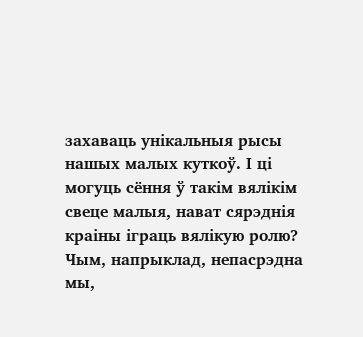захаваць унікальныя рысы нашых малых куткоў. І ці могуць сёння ў такім вялікім свеце малыя, нават сярэднія краіны іграць вялікую ролю? Чым, напрыклад, непасрэдна мы,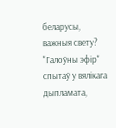беларусы, важныя свету? "Галоўны эфір" спытаў у вялікага дыпламата,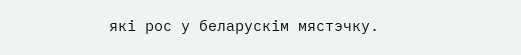які рос у беларускім мястэчку.